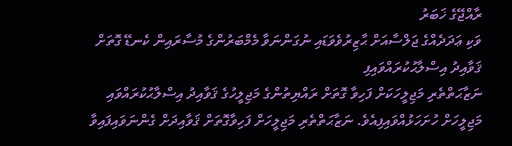ރާއްޖޭގެ ޚަބަރު
ވަކި ޢަދަދެއްގެ ޖަލްސާއަށް ޙާޒިރުވެވަޑައި ނުގަންނަވާ މެމްބަރުންގެ މުސާރައިން ކެނޑޭ ގޮތަށް ޤަވާއިދު އިސްލާޙުކުރައްވައިފި
ނަޒާޙަތްތެރި މަޖިލީހަކަށް ފަހިވާ ގޮތަށް ރައްޔިތުންގެ މަޖިލީހުގެ ޤަވާއިދު އިސްލާޙުކުރައްވައި މަޖިލީހަށް ހުށަހަޅުއްވައިފިއެވެ. ނަޒާޙަތްތެރި މަޖިލީހަށް ފަހިވާގޮތަށް ޤަވާއިދަށް ގެންނަވައިފައިވާ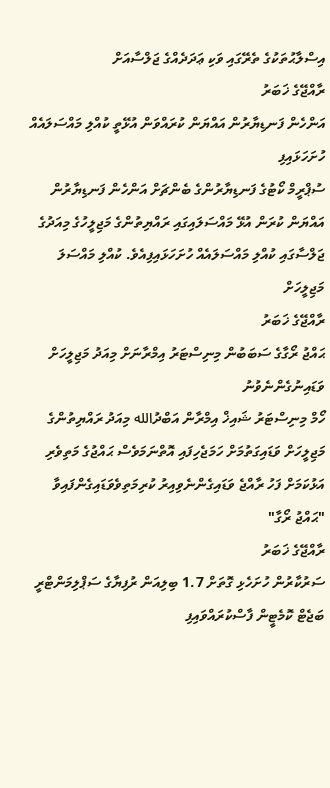އިސްލާޙުތަކުގެ ތެރޭގައި ވަކި ޢަދަދެއްގެ ޖަލްސާއަށް
ރާއްޖޭގެ ޚަބަރު
އަންހެން ފަނޑިޔާރުން އައްޔަން ކުރައްވަން އުޅޭތީ ކުއްލި މައްސަލައެއް ހުށަހަޅައިފި
ސުޕްރީމް ކޯޓުގެ ފަނޑިޔާރުންގެ ބެންޗަށް އަންހެން ފަނޑިޔާރުން އައްޔަން ކުރަން އުޅޭ މައްސަލައިގައި ރައްޔިތުންގެ މަޖިލީހުގެ މިއަދުގެ ޖަލްސާގައި ކުއްލި މައްސަލައެއް ހުށަހަޅައިފިއެވެ. ކުއްލި މައްސަލަ މަޖިލީހަށް
ރާއްޖޭގެ ޚަބަރު
ޙައްޖު ރޯގާގެ ސަބަބުން މިނިސްޓަރު އިމްރާނަށް މިއަދު މަޖިލީހަށް ވަޑައިނުގެންނެވުނު
ހޯމް މިނިސްޓަރު ޝައިޚް އިމްރާން އަބްދުالله މިއަދު ރައްޔިތުންގެ މަޖިލީހަށް ވަޑައިގަތުމަށް ހަމަޖެހިފައި އޮތްނަމަވެސް ޙައްޖުގެ މަތިވެރި އަޅުކަމަށް ފަހު ރާއްޖެ ވަޑައިގެންނެވިއިރު ކުރިމަތިވެވަޑައިގެންފައިވާ "ޙައްޖު ރޯގާ"
ރާއްޖޭގެ ޚަބަރު
ސަރުކާރުން ހުށަހެޅި ގޮތަށް 1.7 ބިލިއަން ރުފިޔާގެ ސަޕްލިމަންޓްރީ ބަޖެޓް ކޮމެޓީން ފާސްކުރައްވައިފި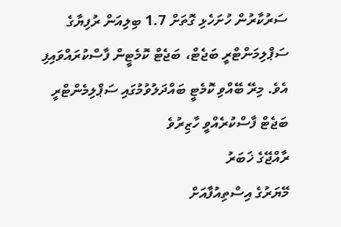ސަރުކާރުން ހުށަހެޅި ގޮތަށް 1.7 ބިލިއަން ރުފިޔާގެ ސަޕްލިމަންޓްރީ ބަޖެޓް، ބަޖެޓް ކޮމެޓީން ފާސްކުރައްވައިފި އެވެ. މިރޭ ބޭއްވި ކޮމެޓީ ބައްދަލުވުމުގައި ސަޕްލިމެންޓްރީ ބަޖެޓް ފާސްކުރެއްވީ ހާޒިރުވެ
ރާއްޖޭގެ ޚަބަރު
މޭޔަރުގެ އިސްތިއުފާއަށް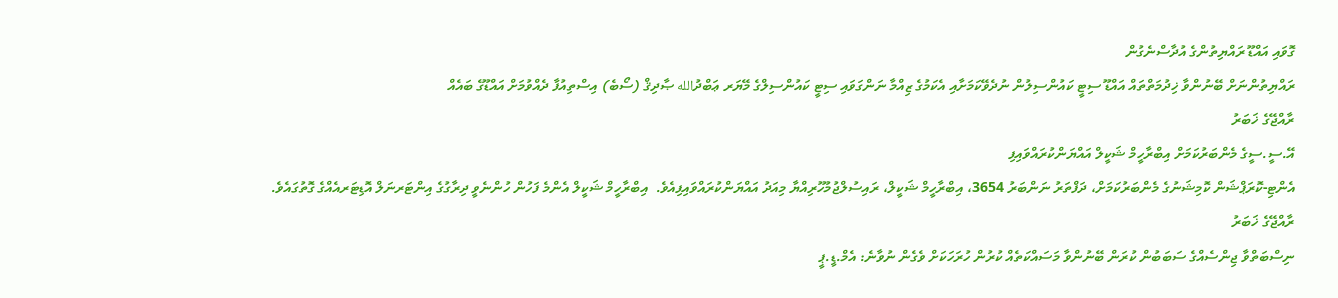ގޮވައި އައްޑޫ ރައްޔިތުންގެ އުދާސްނެގުން
ރައްޔިތުންނަށް ބޭނުންވާ ޚިދުމަތްތައް އައްޑޫ ސިޓީ ކައުންސިލުން ނުދެވޭކަމަށާއި އެކަމުގެ ޒިއްމާ ނަންގަވައި ސިޓީ ކައުންސިލްގެ މޭޔަރ ޢަބްދުالله ޞާދިޤް (ސޯބެ) އިސްތިއުފާ ދެއްވުމަށް އައްޑޫގެ ބައެއް
ރާއްޖޭގެ ޚަބަރު
އޭ.ސީ.ސީގެ މެންބަރުކަމަށް އިބްރާހީމް ޝަކީލް އައްޔަންކުރައްވައިފި
އެންޓި-ކޮރަޕްޝަން ކޮމިޝަނުގެ މެންބަރުކަމަށް، ދަފްތަރު ނަންބަރު 3654، އިބްރާހީމް ޝަކީލް، ރައިސުލްޖުމުހޫރިއްޔާ މިއަދު އައްޔަންކުރައްވައިފިއެވެ.  އިބްރާހީމް ޝަކީލް އެންމެ ފަހުން ހުންނެވީ ދިރާގުގެ އިންޓަރނަލް އޮޑިޓަރއެއްގެ ގޮތުގައެވެ.
ރާއްޖޭގެ ޚަބަރު
ނިސްބަތްވާ ޖިންސެއްގެ ސަބަބުން ކުރަން ބޭނުންވާ މަސައްކަތެއް ކުރުން ހުރަހަކަށް ވެގެން ނުވާނެ: އެމް.ޑީ.ޕީ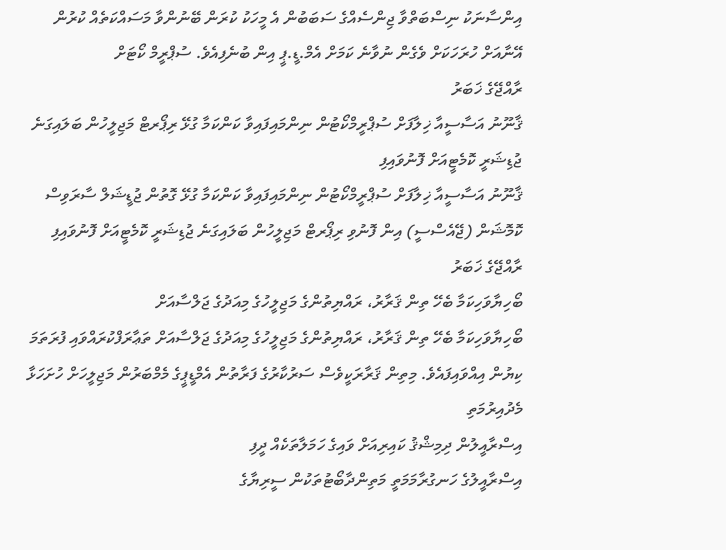އިންސާނަކު ނިސްބަތްވާ ޖިންސެއްގެ ސަބަބުން އެ މީހަކު ކުރަން ބޭނުންވާ މަސައްކަތެއް ކުރުން އޭނާއަށް ހުރަހަކަށް ވެގެން ނުވާނެ ކަމަށް އެމް.ޑީ.ޕީ އިން ބުނެފިއެވެ. ސުޕްރީމް ކޯޓަށް
ރާއްޖޭގެ ޚަބަރު
ޤާނޫނު އަސާސީއާ ޚިލާފަށް ސުޕްރީމްކޯޓުން ނިންމައިފައިވާ ކަންކަމާ ގުޅޭ ރިޕޯރޓް މަޖިލީހުން ބަލައިގަނެ ޖުޑިޝަރީ ކޮމެޓީއަށް ފޮނުވައިފި
ޤާނޫނު އަސާސީއާ ޚިލާފަށް ސުޕްރީމްކޯޓުން ނިންމައިފައިވާ ކަންކަމާ ގުޅޭ ގޮތުން ޖުޑީޝަލް ސާރަވިސް ކޮމޮޝަން (ޖޭއެސްސީ) އިން ފޮނުވި ރިޕޯރޓް މަޖިލީހުން ބަލައިގަނެ ޖުޑިޝަރީ ކޮމެޓީއަށް ފޮނުވައިފި
ރާއްޖޭގެ ޚަބަރު
ބޯހިޔާވަހިކަމާ ބެހޭ ތިން ޤަރާރު، ރައްޔިތުންގެ މަޖިލީހުގެ މިއަދުގެ ޖަލްސާއަށް
ބޯހިޔާވަހިކަމާ ބެހޭ ތިން ޤަރާރު، ރައްޔިތުންގެ މަޖިލީހުގެ މިއަދުގެ ޖަލްސާއަށް ތަޢާރަފްކުރައްވައި ފުރަތަމަ ކިޔުން އިއްވައިފައެވެ. މިތިން ޤަރާރަކީވެސް ސަރުކާރުގެ ފަރާތުން އެމްޑީޕީގެ މެމްބަރުން މަޖިލީހަށް ހުށަހަޅާ
މެދުއިރުމަތި
އިސްރާއީލުން ދިމިޝްޤު ކައިރިއަށް ވައިގެ ހަމަލާތަކެއް ދީފި
އިސްރާއީލުގެ ހަނގުރާމަމަތީ މަތިންދާބޯޓުތަކުން ސީރިޔާގެ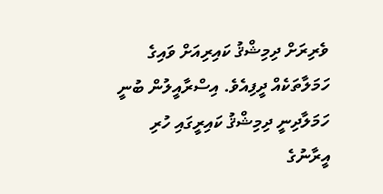ވެރިރަށް ދިމިޝްޤު ކައިރިއަށް ވައިގެ ހަމަލާތަކެއް ދީފިއެވެ. އިސްރާއީލުން ބުނީ ހަމަލާދިނީ ދިމިޝްޤު ކައިރީގައި ހުރި އީރާނުގެ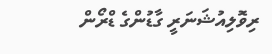ރިވޮލިއުޝަނަރީ ގާޑުންގެ ޑްރޯން